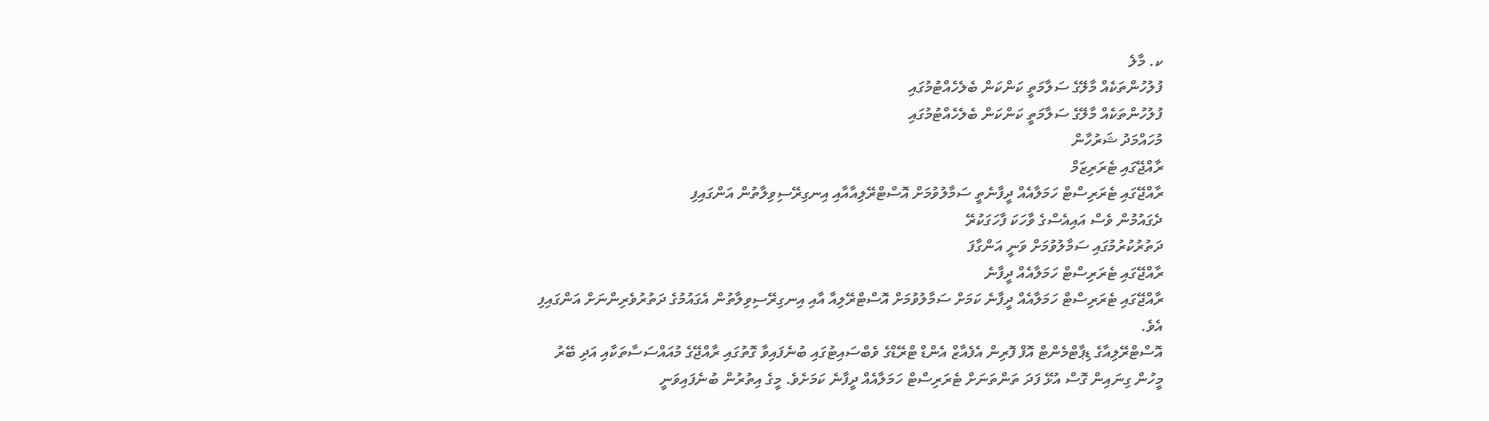ކ. މާލެ
ފުލުހުންތަކެއް މާލޭގެ ސަލާމަތީ ކަންކަން ބެލެހެއްޓުމުގައި
ފުލުހުންތަކެއް މާލޭގެ ސަލާމަތީ ކަންކަން ބެލެހެއްޓުމުގައި
މުހައްމަދު ޝަރުހާން
ރާއްޖޭގައި ޓެރަރިޒަމް
ރާއްޖޭގައި ޓެރަރިސްޓް ހަމަލާއެއް ދީފާނެތީ ސަމާލުވުމަށް އޮސްޓްރޭލިއާއާއި އިނގިރޭސިވިލާތުން އަންގައިފި
ދެގައުމުން ވެސް އައިއެސްގެ ވާހަކަ ފާހަގަކުރޭ
ދަތުރުކުރުމުގައި ސަމާލުވުމަށް ވަނީ އަންގާފަ
ރާއްޖޭގައި ޓެރަރިސްޓް ހަމަލާއެއް ދީފާނެ
ރާއްޖޭގައި ޓެރަރިސްޓް ހަމަލާއެއް ދީފާނެ ކަމަށް ސަމާލުވުމަށް އޮސްޓްރޭލިއާ އާއި އިނގިރޭސިވިލާތުން އެގައުމުގެ ދަތުރުވެރިންނަށް އަންގައިފި އެވެ.
އޮސްޓްރޭލިއާގެ ޑިޕާޓްމެންޓް އޮފް ފޮރިން އެފެއާޒް އެންޑް ޓްރޭޑްގެ ވެބްސައިޓުގައި ބުނެފައިވާ ގޮތުގައި ރާއްޖޭގެ މުއައްސަސާތަކާއި އަދި ބޭރު މީހުން ގިނައިން ގޮސް އުޅޭ ފަދަ ތަންތަނަށް ޓެރަރިސްޓް ހަމަލާއެއް ދީފާނެ ކަމަށެވެ. މީގެ އިތުރުން ބުނެފައިވަނީ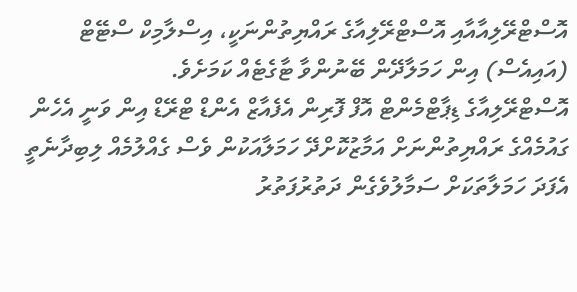އޮސްޓްރޭލިއާއާއި އޮސްޓްރޭލިއާގެ ރައްޔިތުންނަކީ، އިސްލާމިކް ސްޓޭޓް (އައިއެސް) އިން ހަމަލާދޭން ބޭނުންވާ ޓާގެޓެއް ކަމަށެވެ.
އޮސްޓްރޭލިއާގެ ޑިޕާޓްމެންޓް އޮފް ފޮރިން އެފެއާޒް އެންޑް ޓްރޭޑް އިން ވަނީ އެހެން ގައުމެއްގެ ރައްޔިތުންނަށް އަމާޒުކޮށްދޭ ހަމަލާއަކުން ވެސް ގެއްލުމެއް ލިބިދާނެތީ އެފަދަ ހަމަލާތަކަށް ސަމާލުވެގެން ދަތުރުފަތުރު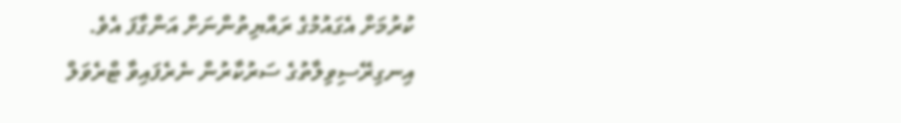ކުރުމަށް އެގައުމުގެ ރައްޔިތުންނަށް އަންގާފަ އެވެ.
އިނގިރޭސިވިލާތުގެ ސަރުކާރުން ނެރެފައިވާ ޓްރެވަލް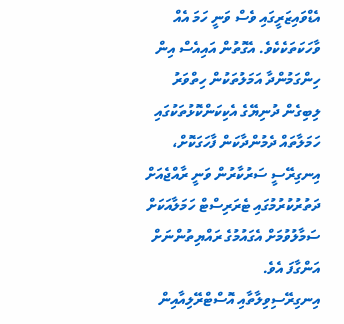އެޑްވައިޒަރީގައި ވެސް ވަނީ ހަމަ އެއް ވާހަކަތަކެކެވެ. އެގޮތުން އައިއެސް އިން ހިންގަމުންދާ އަމަލުތަކުން ހިތްވަރު ލިބިގެން ދުނިޔޭގެ އެކިކަންކޮޅުތަކުގައި ހަމަލާތައް ދެމުންދާކަން ފާހަގަކޮށް، އިނގިރޭސީ ސަރުކާރުން ވަނީ ރާއްޖެއަށް ދަތުރުކުރުމުގައި ޓެރަރިސްޓް ހަމަލާއަކަށް ސަމާލުވުމަށް އެގައުމުގެ ރައްޔިތުންނަށް އަންގާފަ އެވެ.
އިނގިރޭސިވިލާތާއި އޮސްޓްރޭލިއާއިން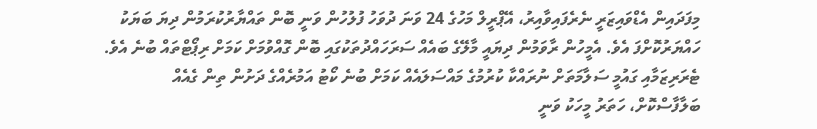މިފަދައިން އެޑްވައިޒަރީ ނެރެފައިވާއިރު، އޭޕްރީލް މަހުގެ 24 ވަނަ ދުވަހު ފުލުހުން ވަނީ ބޮން ތައްޔާރުކުރަމުން ދިޔަ ބަޔަކު ހައްޔަރުކޮށްފަ އެވެ. އެމީހުން ރާވަމުން ދިޔައީ މާލޭގެ ބައެއް ސަރަހައްދުތަކުގައި ބޮން ގޮއްވުމަށް ކަމަށް ރިޕޯޓްތައް ބުނެ އެވެ.
ޓެރަރިޒަމާއި ގައުމީ ސަލާމަތަށް ނުރައްކާ ކުރުމުގެ މައްސަލައެއް ކަމަށް ބުނެ ކޯޓު އަމުރެއްގެ ދަށުން ތިން ގެއެއް ބަލާފާސްކޮށް، ހަތަރު މީހަކު ވަނީ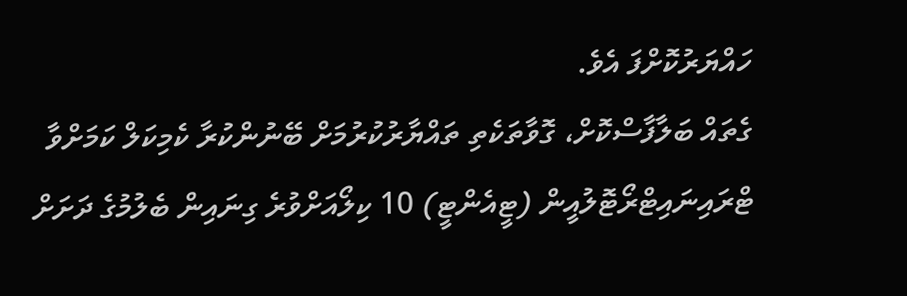ހައްޔަރުކޮށްފަ އެވެ.
ގެތައް ބަލާފާސްކޮށް، ގޮވާތަކެތި ތައްޔާރުކުރުމަށް ބޭނުންކުރާ ކެމިކަލް ކަމަށްވާ ޓްރައިނައިޓްރޯޓޮލުއީން (ޓީއެންޓީ) 10 ކިލޯއަށްވުރެ ގިނައިން ބެލުމުގެ ދަށަށް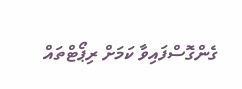ގެންގޮސްފައިވާ ކަމަށް ރިޕޯޓްތައް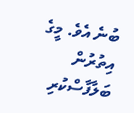ބުނެ އެވެ. މީގެ އިތުރުން ބަލާފާސްކުރި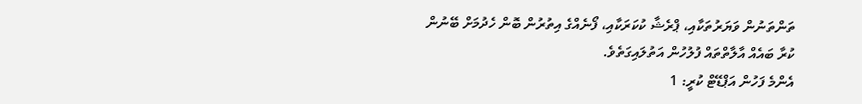ތަންތަނުން ވަޔަރުތަކާއި، ޕްރެޝާ ކުކަރަކާއި، ފޯނެއްގެ އިތުރުން ބޮން ހެދުމަށް ބޭނުން ކުރާ ބައެއް އާލާތްތައް ފުލުހުން އަތުލައިގަތެވެ.
އެންމެ ފަހުން އަޕްޑޭޓް ކުރީ: 1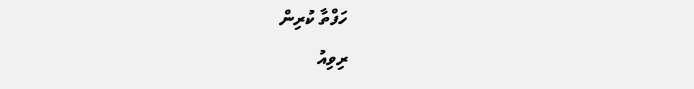ހަފްތާ ކުރިން
ރިވިއު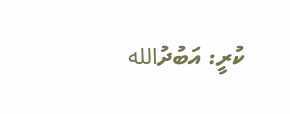ކުރީ: އަބުދުالله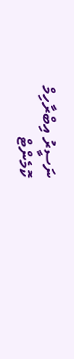ނަސީރު އިބްރާހިމް
ކޮމެންޓް